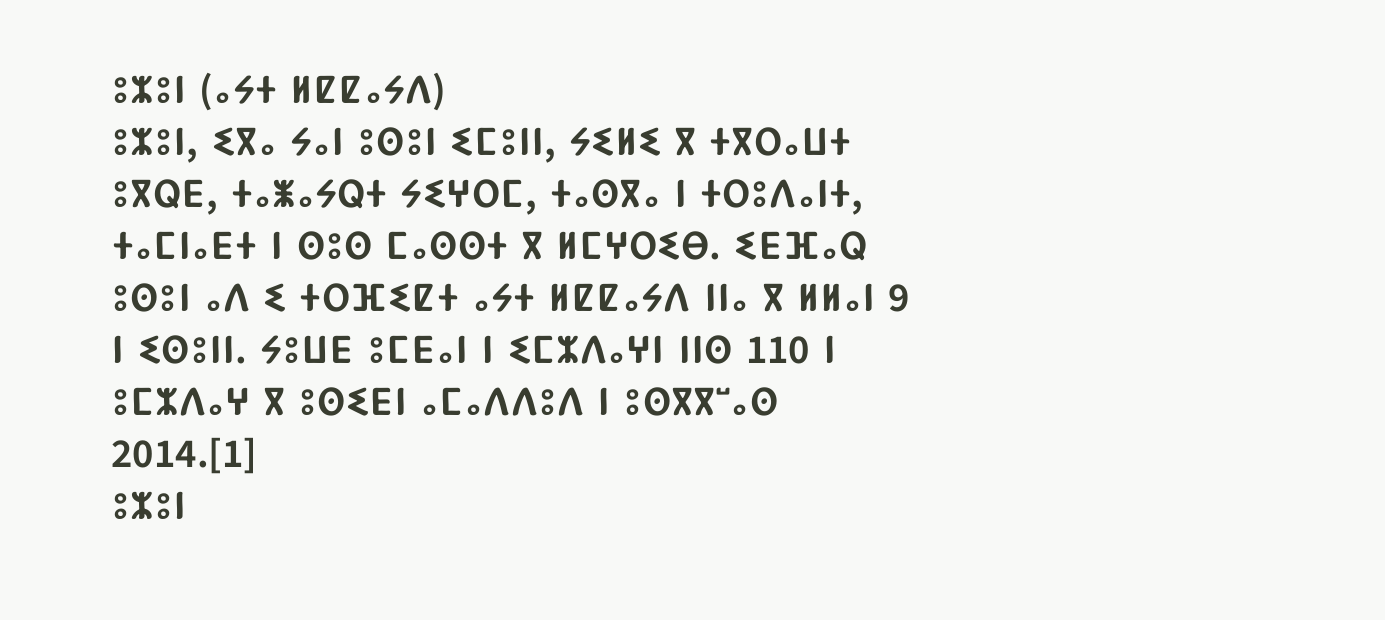ⵓⵣⵓⵏ (ⴰⵢⵜ ⵍⵇⵇⴰⵢⴷ)
ⵓⵣⵓⵏ, ⵉⴳⴰ ⵢⴰⵏ ⵓⵙⵓⵏ ⵉⵎⵓⵏⵏ, ⵢⵉⵍⵉ ⴳ ⵜⴳⵔⴰⵡⵜ ⵓⴳⵕⴹ, ⵜⴰⵥⴰⵢⵕⵜ ⵢⵉⵖⵔⵎ, ⵜⴰⵙⴳⴰ ⵏ ⵜⵔⵓⴷⴰⵏⵜ, ⵜⴰⵎⵏⴰⴹⵜ ⵏ ⵙⵓⵙ ⵎⴰⵙⵙⵜ ⴳ ⵍⵎⵖⵔⵉⴱ. ⵉⴹⴼⴰⵕ ⵓⵙⵓⵏ ⴰⴷ ⵉ ⵜⵔⴼⵉⵇⵜ ⴰⵢⵜ ⵍⵇⵇⴰⵢⴷ ⵏⵏⴰ ⴳ ⵍⵍⴰⵏ 9 ⵏ ⵉⵙⵓⵏⵏ. ⵢⵓⵡⴹ ⵓⵎⴹⴰⵏ ⵏ ⵉⵎⵣⴷⴰⵖⵏ ⵏⵏⵙ 110 ⵏ ⵓⵎⵣⴷⴰⵖ ⴳ ⵓⵙⵉⴹⵏ ⴰⵎⴰⴷⴷⵓⴷ ⵏ ⵓⵙⴳⴳⵯⴰⵙ 2014.[1]
ⵓⵣⵓⵏ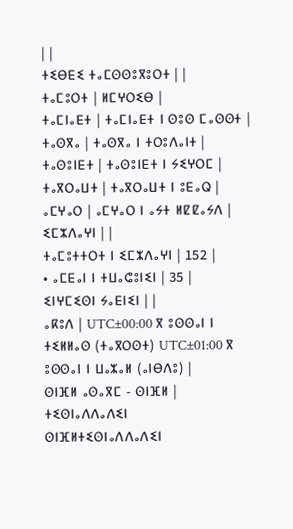| |
ⵜⵉⴱⴹⵉ ⵜⴰⵎⵙⵙⵓⴳⵓⵔⵜ | |
ⵜⴰⵎⵓⵔⵜ | ⵍⵎⵖⵔⵉⴱ |
ⵜⴰⵎⵏⴰⴹⵜ | ⵜⴰⵎⵏⴰⴹⵜ ⵏ ⵙⵓⵙ ⵎⴰⵙⵙⵜ |
ⵜⴰⵙⴳⴰ | ⵜⴰⵙⴳⴰ ⵏ ⵜⵔⵓⴷⴰⵏⵜ |
ⵜⴰⵙⵓⵏⴹⵜ | ⵜⴰⵙⵓⵏⴹⵜ ⵏ ⵢⵉⵖⵔⵎ |
ⵜⴰⴳⵔⴰⵡⵜ | ⵜⴰⴳⵔⴰⵡⵜ ⵏ ⵓⴹⴰⵕ |
ⴰⵎⵖⴰⵔ | ⴰⵎⵖⴰⵔ ⵏ ⴰⵢⵜ ⵍⵇⵇⴰⵢⴷ |
ⵉⵎⵣⴷⴰⵖⵏ | |
ⵜⴰⵎⵓⵜⵜⵔⵜ ⵏ ⵉⵎⵣⴷⴰⵖⵏ | 152 |
• ⴰⵎⴹⴰⵏ ⵏ ⵜⵡⴰⵛⵓⵏⵉⵏ | 35 |
ⵉⵏⵖⵎⵉⵙⵏ ⵢⴰⴹⵏⵉⵏ | |
ⴰⴽⵓⴷ | UTC±00:00 ⴳ ⵓⵙⵙⴰⵏ ⵏ ⵜⵉⵍⵍⴰⵙ (ⵜⴰⴳⵔⵙⵜ) UTC±01:00 ⴳ ⵓⵙⵙⴰⵏ ⵏ ⵡⴰⵣⴰⵍ (ⴰⵏⴱⴷⵓ) |
ⵙⵏⴼⵍ ⴰⵙⴰⴳⵎ - ⵙⵏⴼⵍ |
ⵜⵉⵙⵏⴰⴷⴷⴰⴷⵉⵏ
ⵙⵏⴼⵍⵜⵉⵙⵏⴰⴷⴷⴰⴷⵉⵏ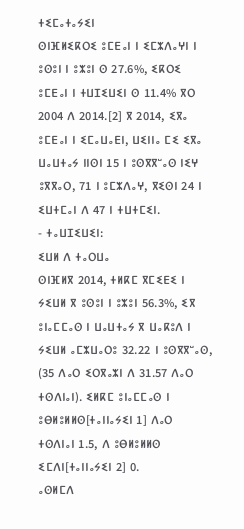ⵜⵉⵎⴰⵜⴰⵢⵉⵏ
ⵙⵏⴼⵍⵉⴽⵔⵉ ⵓⵎⴹⴰⵏ ⵏ ⵉⵎⵣⴷⴰⵖⵏ ⵏ ⵓⵙⵓⵏ ⵏ ⵓⵣⵓⵏ ⵙ 27.6%, ⵉⴽⵔⵉ ⵓⵎⴹⴰⵏ ⵏ ⵜⵡⵊⵉⵡⵉⵏ ⵙ 11.4% ⴳⵔ 2004 ⴷ 2014.[2] ⴳ 2014, ⵉⴳⴰ ⵓⵎⴹⴰⵏ ⵏ ⵉⵎⴰⵡⴰⴹⵏ, ⵡⵉⵏⵏⴰ ⵎⵉ ⵉⴳⴰ ⵡⴰⵡⵜⴰⵢ ⵏⵏⵙⵏ 15 ⵏ ⵓⵙⴳⴳⵯⴰⵙ ⵏⵉⵖ ⵓⴳⴳⴰⵔ, 71 ⵏ ⵓⵎⵣⴷⴰⵖ, ⴳⵉⵙⵏ 24 ⵏ ⵉⵡⵜⵎⴰⵏ ⴷ 47 ⵏ ⵜⵡⵜⵎⵉⵏ.
- ⵜⴰⵡⵊⵉⵡⵉⵏ:
ⵉⵡⵍ ⴷ ⵜⴰⵔⵡⴰ
ⵙⵏⴼⵍⴳ 2014, ⵜⵍⴽⵎ ⴳⵎⵉⴹⵉ ⵏ ⵢⵉⵡⵍ ⴳ ⵓⵙⵓⵏ ⵏ ⵓⵣⵓⵏ 56.3%, ⵉⴳ ⵓⵏⴰⵎⵎⴰⵙ ⵏ ⵡⴰⵡⵜⴰⵢ ⴳ ⵡⴰⴽⵓⴷ ⵏ ⵢⵉⵡⵍ ⴰⵎⵣⵡⴰⵔⵓ 32.22 ⵏ ⵓⵙⴳⴳⵯⴰⵙ, (35 ⴷⴰⵔ ⵉⵔⴳⴰⵣⵏ ⴷ 31.57 ⴷⴰⵔ ⵜⵙⴷⵏⴰⵏ). ⵉⵍⴽⵎ ⵓⵏⴰⵎⵎⴰⵙ ⵏ ⵓⴱⵍⵓⵍⵍⵙ[ⵜⴰⵏⵏⴰⵢⵉⵏ 1] ⴷⴰⵔ ⵜⵙⴷⵏⴰⵏ 1.5, ⴷ ⵓⴱⵍⵓⵍⵍⵙ ⵉⵎⴷⵏ[ⵜⴰⵏⵏⴰⵢⵉⵏ 2] 0.
ⴰⵙⵍⵎⴷ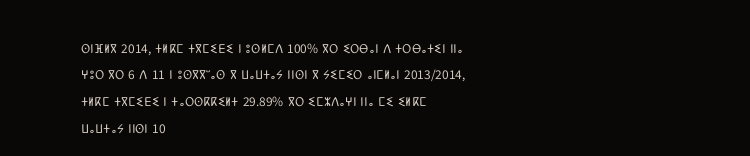ⵙⵏⴼⵍⴳ 2014, ⵜⵍⴽⵎ ⵜⴳⵎⵉⴹⵉ ⵏ ⵓⵙⵍⵎⴷ 100% ⴳⵔ ⵉⵔⴱⴰⵏ ⴷ ⵜⵔⴱⴰⵜⵉⵏ ⵏⵏⴰ ⵖⵓⵔ ⴳⵔ 6 ⴷ 11 ⵏ ⵓⵙⴳⴳⵯⴰⵙ ⴳ ⵡⴰⵡⵜⴰⵢ ⵏⵏⵙⵏ ⴳ ⵢⵉⵎⵉⵔ ⴰⵏⵎⵍⴰⵏ 2013/2014, ⵜⵍⴽⵎ ⵜⴳⵎⵉⴹⵉ ⵏ ⵜⴰⵔⵙⴽⴽⵉⵍⵜ 29.89% ⴳⵔ ⵉⵎⵣⴷⴰⵖⵏ ⵏⵏⴰ ⵎⵉ ⵉⵍⴽⵎ ⵡⴰⵡⵜⴰⵢ ⵏⵏⵙⵏ 10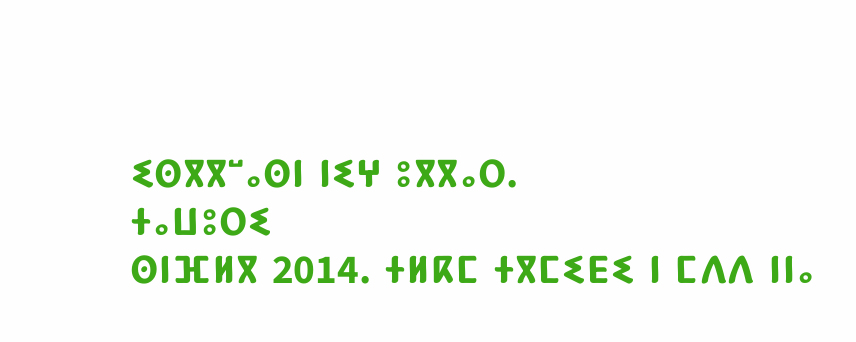ⵉⵙⴳⴳⵯⴰⵙⵏ ⵏⵉⵖ ⵓⴳⴳⴰⵔ.
ⵜⴰⵡⵓⵔⵉ
ⵙⵏⴼⵍⴳ 2014. ⵜⵍⴽⵎ ⵜⴳⵎⵉⴹⵉ ⵏ ⵎⴷⴷ ⵏⵏⴰ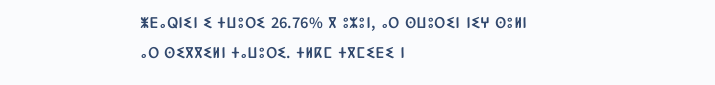ⵥⴹⴰⵕⵏⵉⵏ ⵉ ⵜⵡⵓⵔⵉ 26.76% ⴳ ⵓⵣⵓⵏ, ⴰⵔ ⵙⵡⵓⵔⵉⵏ ⵏⵉⵖ ⵙⵓⵍⵏ ⴰⵔ ⵙⵉⴳⴳⵉⵍⵏ ⵜⴰⵡⵓⵔⵉ. ⵜⵍⴽⵎ ⵜⴳⵎⵉⴹⵉ ⵏ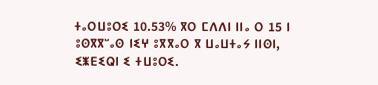ⵜⴰⵔⵡⵓⵔⵉ 10.53% ⴳⵔ ⵎⴷⴷⵏ ⵏⵏⴰ ⵔ 15 ⵏ ⵓⵙⴳⴳⵯⴰⵙ ⵏⵉⵖ ⵓⴳⴳⴰⵔ ⴳ ⵡⴰⵡⵜⴰⵢ ⵏⵏⵙⵏ, ⵉⵥⴹⵉⵕⵏ ⵉ ⵜⵡⵓⵔⵉ.